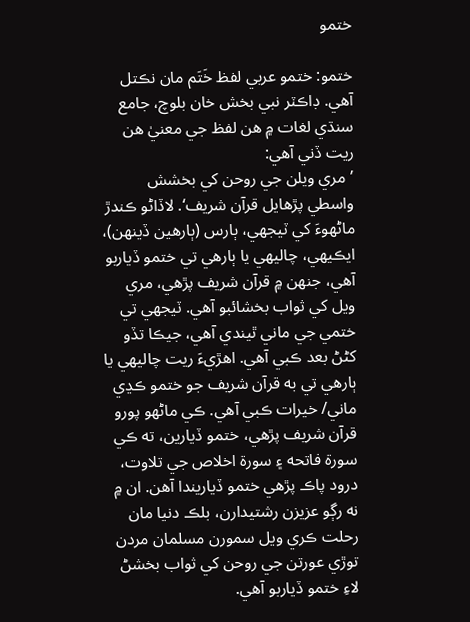ختمو

ختمو: ختمو عربي لفظ خَتَم مان نڪتل آهي. ڊاڪٽر نبي بخش خان بلوچ، جامع سنڌي لغات ۾ هن لفظ جي معنيٰ هن ريت ڏني آهي:
’مري ويلن جي روحن کي بخشش واسطي پڙهايل قرآن شريف‘. لاڏاڻو ڪندڙ ماڻهوءَ کي ٽيجهي، ٻارس (ٻارهين ڏينهن)، ايڪيهي، چاليهي يا ٻارهي تي ختمو ڏياربو آهي، جنهن ۾ قرآن شريف پڙهي، مري ويل کي ثواب بخشائبو آهي. ٽيجهي تي ختمي جي ماني ٿيندي آهي، جيڪا تڏو کڻڻ بعد ڪبي آهي. اهڙيءَ ريت چاليهي يا ٻارهي تي به قرآن شريف جو ختمو ڪڍي ماني/ خيرات ڪبي آهي. ڪي ماڻهو پورو قرآن شريف پڙهي، ختمو ڏيارين، ته ڪي سورة فاتحه ۽ سورة اخلاص جي تلاوت، درود پاڪ پڙهي ختمو ڏياريندا آهن. ان ۾ نه رڳو عزيزن رشتيدارن، بلڪ دنيا مان رحلت ڪري ويل سمورن مسلمان مردن توڙي عورتن جي روحن کي ثواب بخشڻ لاءِ ختمو ڏياربو آهي.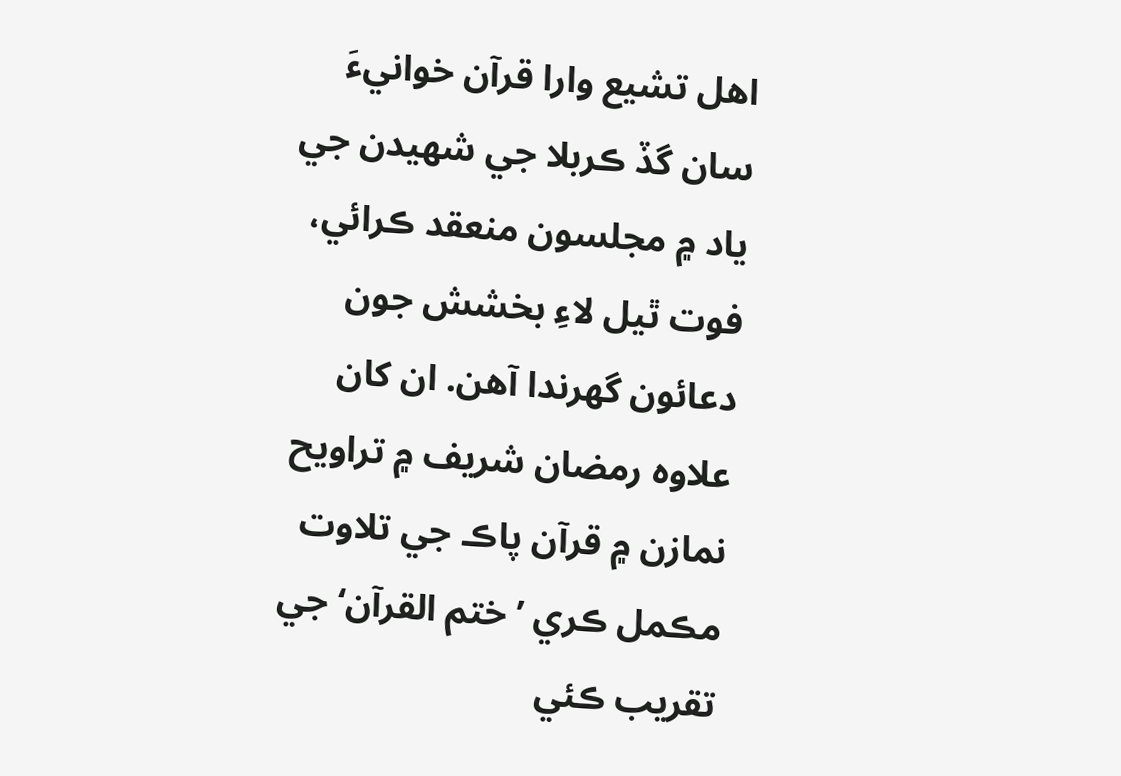اهل تشيع وارا قرآن خوانيءَ سان گڏ ڪربلا جي شهيدن جي ياد ۾ مجلسون منعقد ڪرائي، فوت ٿيل لاءِ بخشش جون دعائون گهرندا آهن. ان کان علاوه رمضان شريف ۾ تراويح نمازن ۾ قرآن پاڪ جي تلاوت مڪمل ڪري ’ختم القرآن‘ جي تقريب ڪئي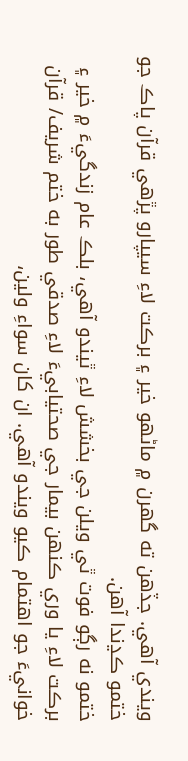ويندي آهي. جڏهن ته گهرن ۾ ماڻهو خير ۽ برڪت لاءِ سيپارو پڙهي قرآن پاڪ جو ختمو ڪڍندا آهن.
ختمو نه رڳو فوت ٿي ويلن جي بخشش لاءِ ٿيندو آهي، بلڪ عام زندگيءَ ۾ خير ۽ برڪت لاءِ يا وري ڪنهن بيمار جي صحتيابيءَ لاءِ صدقي طور به ختم شريف/ قرآن خوانيءَ جو اهتمام ڪيو ويندو آهي. ان کان سواءِ ولين،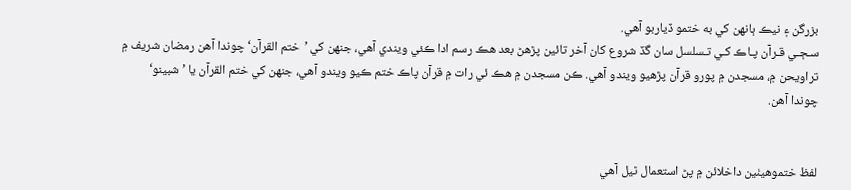بزرگن ۽ نيڪ ٻانهن کي به ختمو ڏياربو آهي.
سـڄـي قـرآن پـاڪ کـي تـسلسل سان گڏ شروع کان آخر تائين پڙهڻ بعد هڪ رسم ادا ڪئي ويندي آهي، جنهن کي ’ختم القرآن‘ چوندا آهن رمضان شريف ۾ تراويحن ۾، مسجدن ۾ پورو قرآن پڙهيو ويندو آهي. ڪن مسجدن ۾ هڪ ئي رات ۾ قرآن پاڪ ختم ڪيو ويندو آهي، جنهن کي ختم القرآن يا ’شبينو‘ چوندا آهن.


لفظ ختموھيٺين داخلائن ۾ پڻ استعمال ٿيل آھي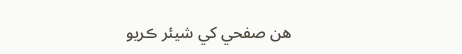هن صفحي کي شيئر ڪريو